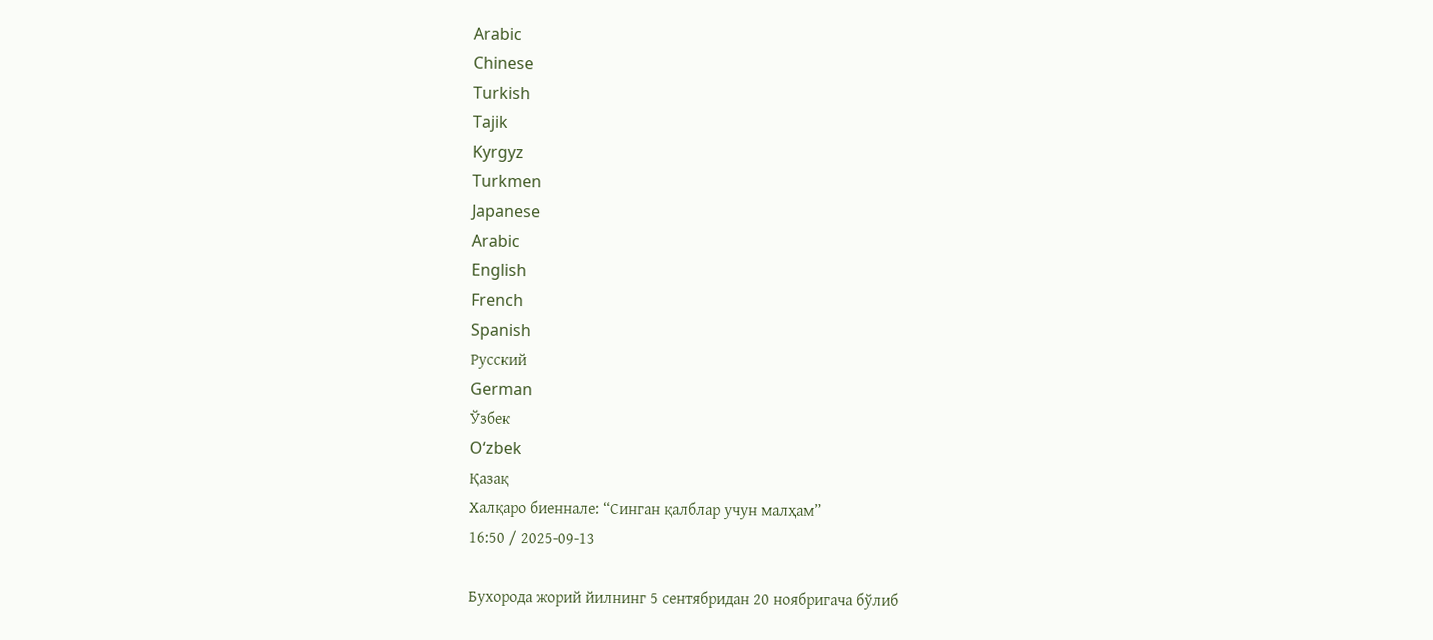Arabic
Chinese
Turkish
Tajik
Kyrgyz
Turkmen
Japanese
Arabic
English
French
Spanish
Русский
German
Ўзбек
Oʻzbek
Қазақ
Халқаро биеннале: “Синган қалблар учун малҳам”
16:50 / 2025-09-13

Бухорода жорий йилнинг 5 сентябридан 20 ноябригача бўлиб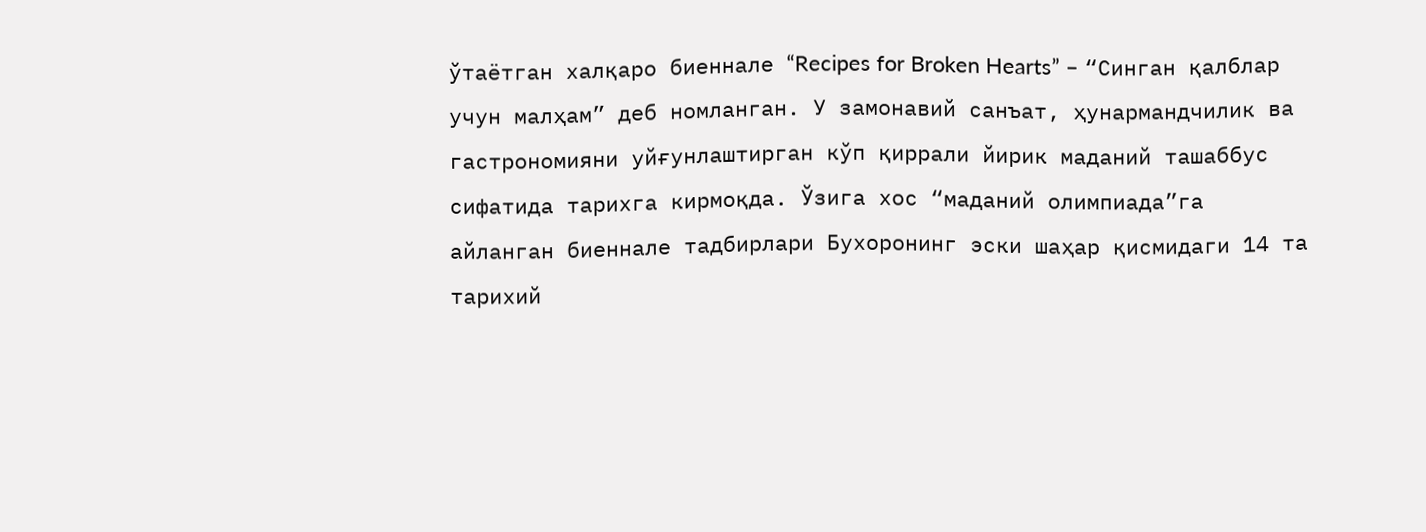ўтаётган халқаро биеннале “Recipes for Broken Hearts” – “Синган қалблар учун малҳам” деб номланган. У замонавий санъат, ҳунармандчилик ва гастрономияни уйғунлаштирган кўп қиррали йирик маданий ташаббус сифатида тарихга кирмоқда. Ўзига хос “маданий олимпиада”га айланган биеннале тадбирлари Бухоронинг эски шаҳар қисмидаги 14 та тарихий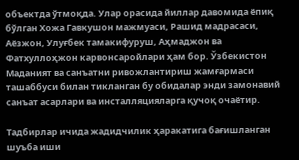объектда ўтмоқда. Улар орасида йиллар давомида ёпиқ бўлган Хожа Гавкушон мажмуаси, Рашид мадрасаси, Аёзжон, Улуғбек тамакифуруш, Аҳмаджон ва Фатхуллоҳжон карвонсаройлари ҳам бор. Ўзбекистон Маданият ва санъатни ривожлантириш жамғармаси ташаббуси билан тикланган бу обидалар энди замонавий санъат асарлари ва инсталляцияларга қучоқ очаётир.

Тадбирлар ичида жадидчилик ҳаракатига бағишланган шуъба иши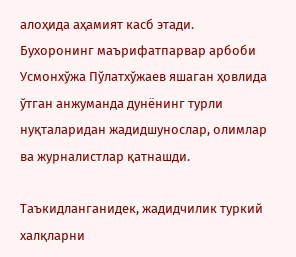алоҳида аҳамият касб этади. Бухоронинг маърифатпарвар арбоби Усмонхўжа Пўлатхўжаев яшаган ҳовлида ўтган анжуманда дунёнинг турли нуқталаридан жадидшунослар, олимлар ва журналистлар қатнашди.

Таъкидланганидек, жадидчилик туркий халқларни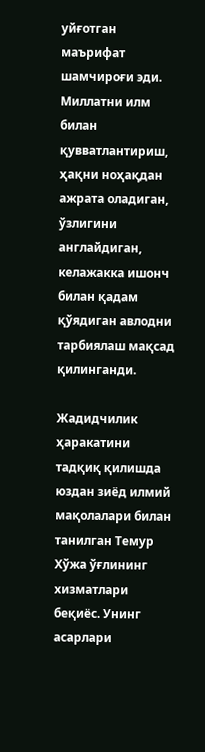уйғотган маърифат шамчироғи эди. Миллатни илм билан қувватлантириш, ҳақни ноҳақдан ажрата оладиган, ўзлигини англайдиган, келажакка ишонч билан қадам қўядиган авлодни тарбиялаш мақсад қилинганди.

Жадидчилик ҳаракатини тадқиқ қилишда юздан зиёд илмий мақолалари билан танилган Темур Хўжа ўғлининг хизматлари беқиёс. Унинг асарлари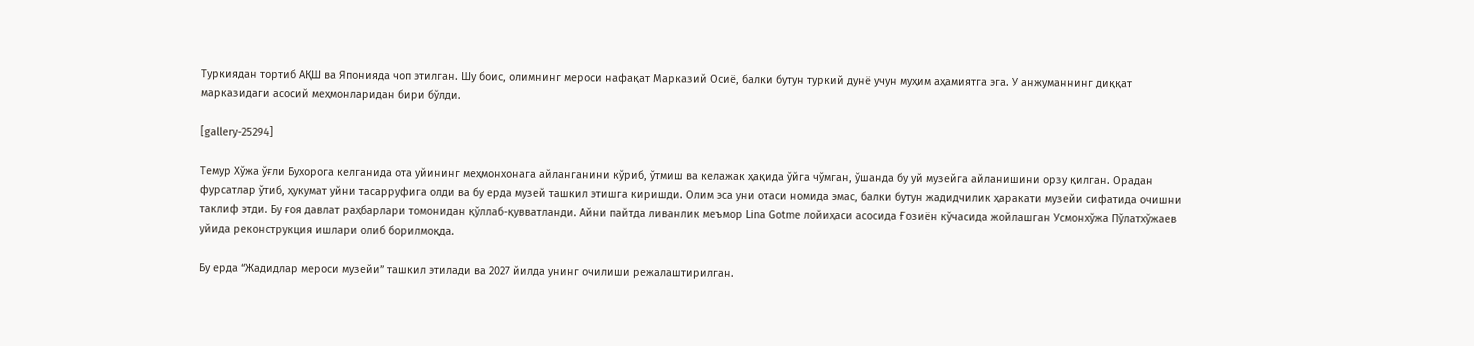Туркиядан тортиб АҚШ ва Японияда чоп этилган. Шу боис, олимнинг мероси нафақат Марказий Осиё, балки бутун туркий дунё учун муҳим аҳамиятга эга. У анжуманнинг диққат марказидаги асосий меҳмонларидан бири бўлди.

[gallery-25294]

Темур Хўжа ўғли Бухорога келганида ота уйининг меҳмонхонага айланганини кўриб, ўтмиш ва келажак ҳақида ўйга чўмган, ўшанда бу уй музейга айланишини орзу қилган. Орадан фурсатлар ўтиб, ҳукумат уйни тасарруфига олди ва бу ерда музей ташкил этишга киришди. Олим эса уни отаси номида эмас, балки бутун жадидчилик ҳаракати музейи сифатида очишни таклиф этди. Бу ғоя давлат раҳбарлари томонидан қўллаб-қувватланди. Айни пайтда ливанлик меъмор Lina Gotme лойиҳаси асосида Ғозиён кўчасида жойлашган Усмонхўжа Пўлатхўжаев уйида реконструкция ишлари олиб борилмоқда.

Бу ерда “Жадидлар мероси музейи” ташкил этилади ва 2027 йилда унинг очилиши режалаштирилган.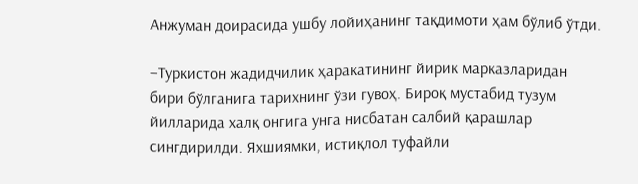Анжуман доирасида ушбу лойиҳанинг тақдимоти ҳам бўлиб ўтди.

–Туркистон жадидчилик ҳаракатининг йирик марказларидан бири бўлганига тарихнинг ўзи гувоҳ. Бироқ мустабид тузум йилларида халқ онгига унга нисбатан салбий қарашлар сингдирилди. Яхшиямки, истиқлол туфайли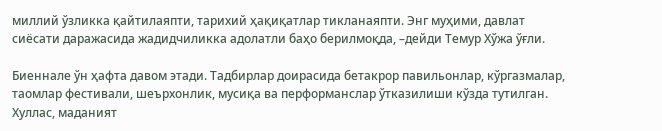миллий ўзликка қайтилаяпти, тарихий ҳақиқатлар тикланаяпти. Энг муҳими, давлат сиёсати даражасида жадидчиликка адолатли баҳо берилмоқда, –дейди Темур Хўжа ўғли.

Биеннале ўн ҳафта давом этади. Тадбирлар доирасида бетакрор павильонлар, кўргазмалар, таомлар фестивали, шеърхонлик, мусиқа ва перформанслар ўтказилиши кўзда тутилган. Хуллас, маданият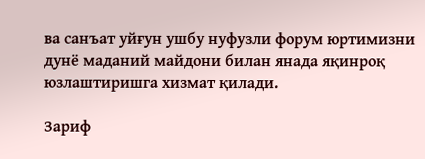ва санъат уйғун ушбу нуфузли форум юртимизни дунё маданий майдони билан янада яқинроқ юзлаштиришга хизмат қилади.

Зариф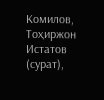Комилов, Тоҳиржон Истатов (сурат),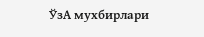ЎзА мухбирлари